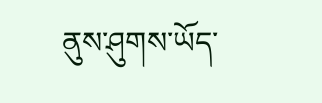ནུས་ཤུགས་ཡོད་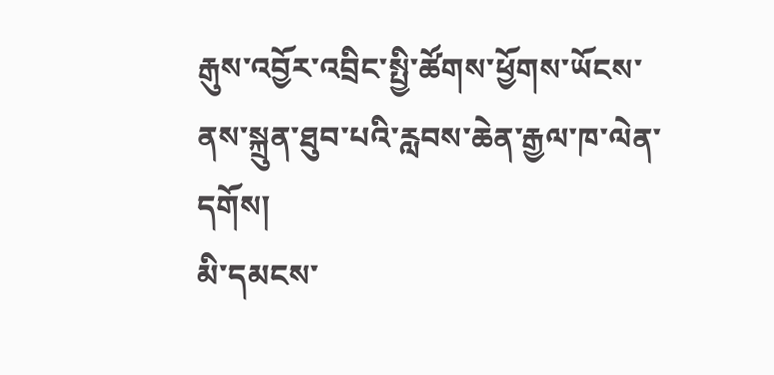རྒུས་འབྱོར་འབྲིང་སྤྱི་ཚོགས་ཕྱོགས་ཡོངས་ནས་སྐྲུན་ཐུབ་པའི་རླབས་ཆེན་རྒྱལ་ཁ་ལེན་དགོས།
མི་དམངས་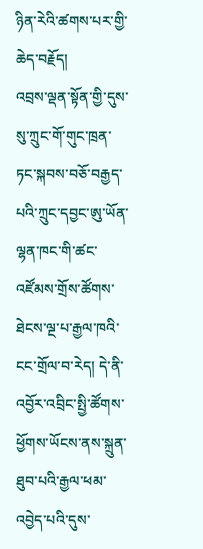ཉིན་རེའི་ཚགས་པར་གྱི་ཆེད་བརྗོད།
འབྲས་ལྡན་སྟོན་གྱི་དུས་སུ་ཀྲུང་གོ་གུང་ཁྲན་ཏང་སྐབས་བཅོ་བརྒྱད་པའི་ཀྲུང་དབྱང་ཨུ་ཡོན་ལྷན་ཁང་གི་ཚང་འཛོམས་གྲོས་ཚོགས་ཐེངས་ལྔ་པ་རྒྱལ་ཁའི་ངང་གྲོལ་བ་རེད། དེ་ནི་འབྱོར་འབྲིང་སྤྱི་ཚོགས་ཕྱོགས་ཡོངས་ནས་སྐྲུན་ཐུབ་པའི་རྒྱལ་ཕམ་འབྱེད་པའི་དུས་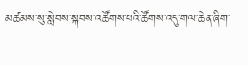མཚམས་སུ་སླེབས་སྐབས་འཚོགས་པའི་ཚོགས་འདུ་གལ་ཆེན་ཞིག་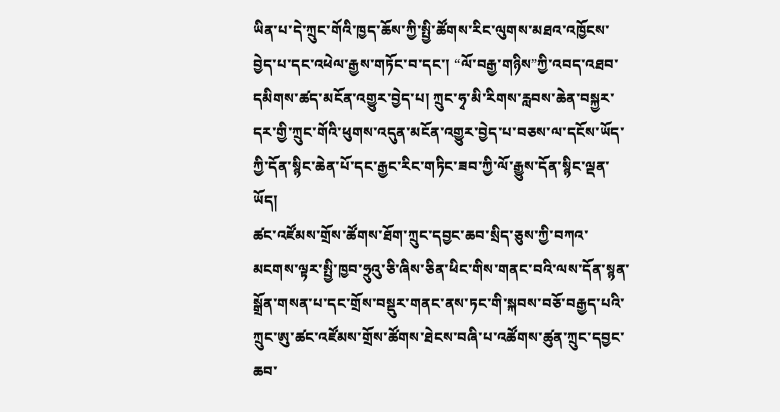ཡིན་པ་དེ་ཀྲུང་གོའི་ཁྱད་ཆོས་ཀྱི་སྤྱི་ཚོགས་རིང་ལུགས་མཐའ་འཁྱོངས་བྱེད་པ་དང་འཕེལ་རྒྱས་གཏོང་བ་དང་། “ལོ་བརྒྱ་གཉིས”ཀྱི་འབད་འཐབ་དམིགས་ཚད་མངོན་འགྱུར་བྱེད་པ། ཀྲུང་ཧྭ་མི་རིགས་རླབས་ཆེན་བསྐྱར་དར་གྱི་ཀྲུང་གོའི་ཕུགས་འདུན་མངོན་འགྱུར་བྱེད་པ་བཅས་ལ་དངོས་ཡོད་ཀྱི་དོན་སྙིང་ཆེན་པོ་དང་རྒྱང་རིང་གཏིང་ཟབ་ཀྱི་ལོ་རྒྱུས་དོན་སྙིང་ལྡན་ཡོད།
ཚང་འཛོམས་གྲོས་ཚོགས་ཐོག་ཀྲུང་དབྱང་ཆབ་སྲིད་ཅུས་ཀྱི་བཀའ་མངགས་ལྟར་སྤྱི་ཁྱབ་ཧྲུའུ་ཅི་ཞིས་ཅིན་ཕིང་གིས་གནང་བའི་ལས་དོན་སྙན་སྒྲོན་གསན་པ་དང་གྲོས་བསྡུར་གནང་ནས་ཏང་གི་སྐབས་བཅོ་བརྒྱད་པའི་ཀྲུང་ཨུ་ཚང་འཛོམས་གྲོས་ཚོགས་ཐེངས་བཞི་པ་འཚོགས་ཚུན་ཀྲུང་དབྱང་ཆབ་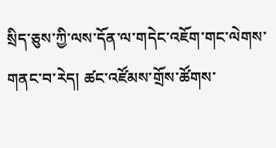སྲིད་ཅུས་ཀྱི་ལས་དོན་ལ་གདེང་འཇོག་གང་ལེགས་གནང་བ་རེད། ཚང་འཛོམས་གྲོས་ཚོགས་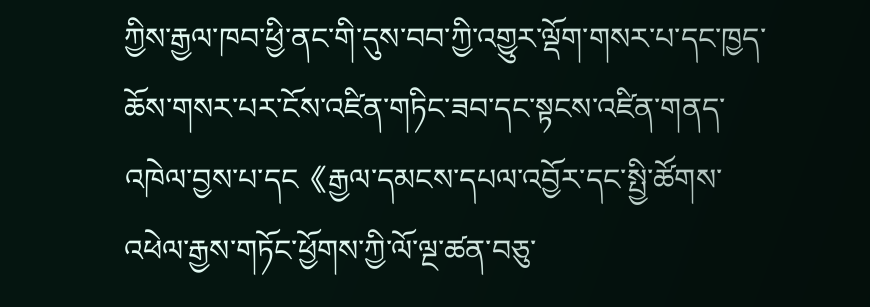ཀྱིས་རྒྱལ་ཁབ་ཕྱི་ནང་གི་དུས་བབ་ཀྱི་འགྱུར་ལྡོག་གསར་པ་དང་ཁྱད་ཆོས་གསར་པར་ངོས་འཛིན་གཏིང་ཟབ་དང་སྟངས་འཛིན་གནད་འཁེལ་བྱས་པ་དང《རྒྱལ་དམངས་དཔལ་འབྱོར་དང་སྤྱི་ཚོགས་འཕེལ་རྒྱས་གཏོང་ཕྱོགས་ཀྱི་ལོ་ལྔ་ཚན་བཅུ་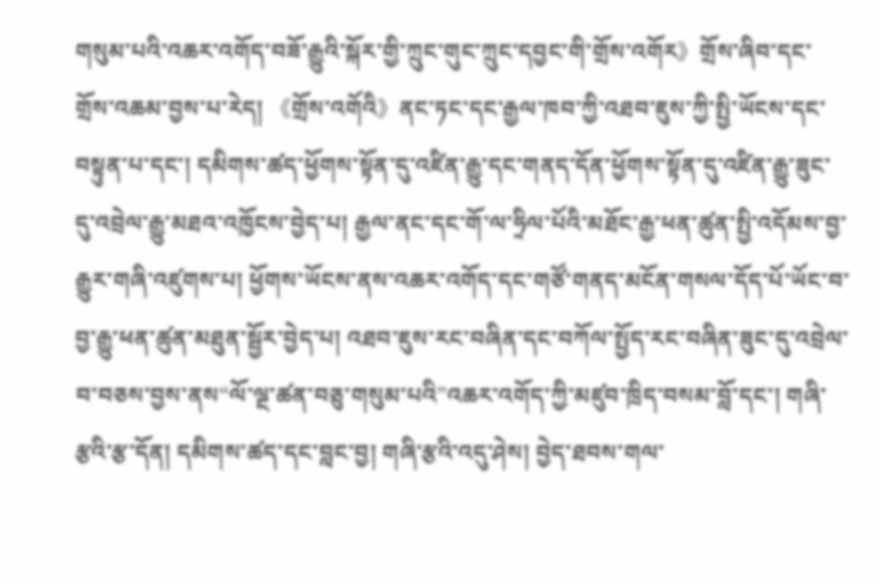གསུམ་པའི་འཆར་འགོད་བཟོ་རྒྱུའི་སྐོར་གྱི་ཀྲུང་གུང་ཀྲུང་དབྱང་གི་གྲོས་འགོར》གྲོས་ཞིབ་དང་གྲོས་འཆམ་བྱས་པ་རེད། 《གྲོས་འགོའི》ནང་ཏང་དང་རྒྱལ་ཁབ་ཀྱི་འཐབ་ཇུས་ཀྱི་སྤྱི་ཡོངས་དང་བསྟུན་པ་དང་། དམིགས་ཚད་ཕྱོགས་སྟོན་དུ་འཛིན་རྒྱུ་དང་གནད་དོན་ཕྱོགས་སྟོན་དུ་འཛིན་རྒྱུ་ཟུང་དུ་འབྲེལ་རྒྱུ་མཐའ་འཁྱོངས་བྱེད་པ། རྒྱལ་ནང་དང་གོ་ལ་ཧྲིལ་པོའི་མཐོང་རྒྱ་ཕན་ཚུན་སྤྱི་འདོམས་བྱ་རྒྱུར་གཞི་འཛུགས་པ། ཕྱོགས་ཡོངས་ནས་འཆར་འགོད་དང་གཙོ་གནད་མངོན་གསལ་དོད་པོ་ཡོང་བ་བྱ་རྒྱུ་ཕན་ཚུན་མཐུན་སྦྱོར་བྱེད་པ། འཐབ་ཇུས་རང་བཞིན་དང་བཀོལ་སྤྱོད་རང་བཞིན་ཟུང་དུ་འབྲེལ་བ་བཅས་བྱས་ནས“ལོ་ལྔ་ཚན་བཅུ་གསུམ་པའི”འཆར་འགོད་ཀྱི་མཛུབ་ཁྲིད་བསམ་བློ་དང་། གཞི་རྩའི་རྩ་དོན། དམིགས་ཚད་དང་བླང་བྱ། གཞི་རྩའི་འདུ་ཤེས། བྱེད་ཐབས་གལ་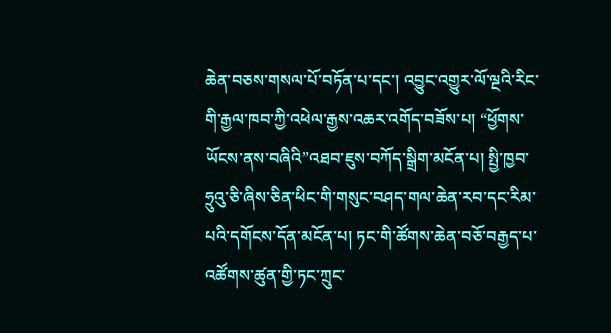ཆེན་བཅས་གསལ་པོ་བཏོན་པ་དང་། འབྱུང་འགྱུར་ལོ་ལྔའི་རིང་གི་རྒྱལ་ཁབ་ཀྱི་འཕེལ་རྒྱས་འཆར་འགོད་བཟོས་པ། “ཕྱོགས་ཡོངས་ནས་བཞིའི”འཐབ་ཇུས་བཀོད་སྒྲིག་མངོན་པ། སྤྱི་ཁྱབ་ཧྲུའུ་ཅི་ཞིས་ཅིན་ཕིང་གི་གསུང་བཤད་གལ་ཆེན་རབ་དང་རིམ་པའི་དགོངས་དོན་མངོན་པ། ཏང་གི་ཚོགས་ཆེན་བཅོ་བརྒྱད་པ་འཚོགས་ཚུན་གྱི་ཏང་ཀྲུང་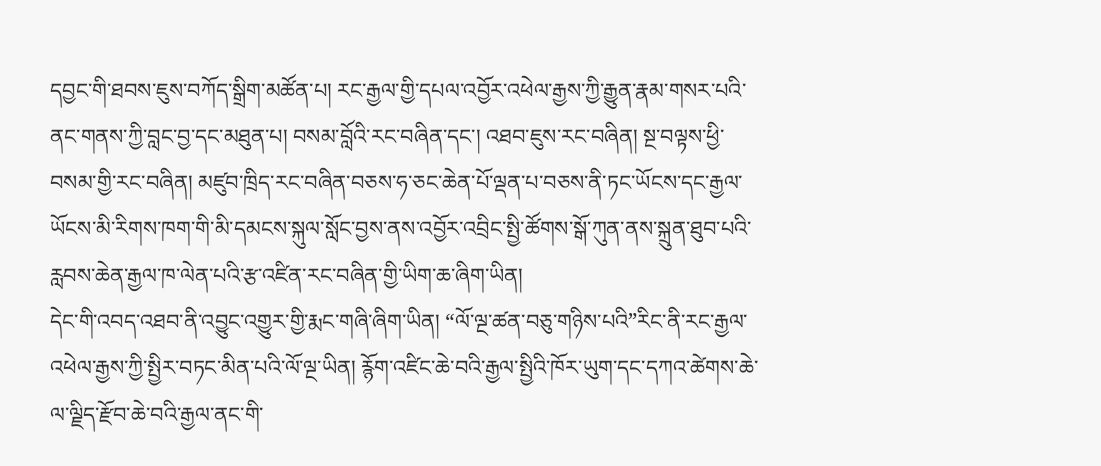དབྱང་གི་ཐབས་ཇུས་བཀོད་སྒྲིག་མཚོན་པ། རང་རྒྱལ་གྱི་དཔལ་འབྱོར་འཕེལ་རྒྱས་ཀྱི་རྒྱུན་རྣམ་གསར་པའི་ནང་གནས་ཀྱི་བླང་བྱ་དང་མཐུན་པ། བསམ་བློའི་རང་བཞིན་དང་། འཐབ་ཇུས་རང་བཞིན། སྔ་བལྟས་ཕྱི་བསམ་གྱི་རང་བཞིན། མཛུབ་ཁྲིད་རང་བཞིན་བཅས་ཧ་ཅང་ཆེན་པོ་ལྡན་པ་བཅས་ནི་ཏང་ཡོངས་དང་རྒྱལ་ཡོངས་མི་རིགས་ཁག་གི་མི་དམངས་སྐུལ་སློང་བྱས་ནས་འབྱོར་འབྲིང་སྤྱི་ཚོགས་སྒོ་ཀུན་ནས་སྐྲུན་ཐུབ་པའི་རླབས་ཆེན་རྒྱལ་ཁ་ལེན་པའི་རྩ་འཛིན་རང་བཞིན་གྱི་ཡིག་ཆ་ཞིག་ཡིན།
དེང་གི་འབད་འཐབ་ནི་འབྱུང་འགྱུར་གྱི་རྨང་གཞི་ཞིག་ཡིན། “ལོ་ལྔ་ཚན་བཅུ་གཉིས་པའི”རིང་ནི་རང་རྒྱལ་འཕེལ་རྒྱས་ཀྱི་སྤྱིར་བཏང་མིན་པའི་ལོ་ལྔ་ཡིན། རྙོག་འཛིང་ཆེ་བའི་རྒྱལ་སྤྱིའི་ཁོར་ཡུག་དང་དཀའ་ཚེགས་ཆེ་ལ་ལྗིད་རྫོབ་ཆེ་བའི་རྒྱལ་ནང་གི་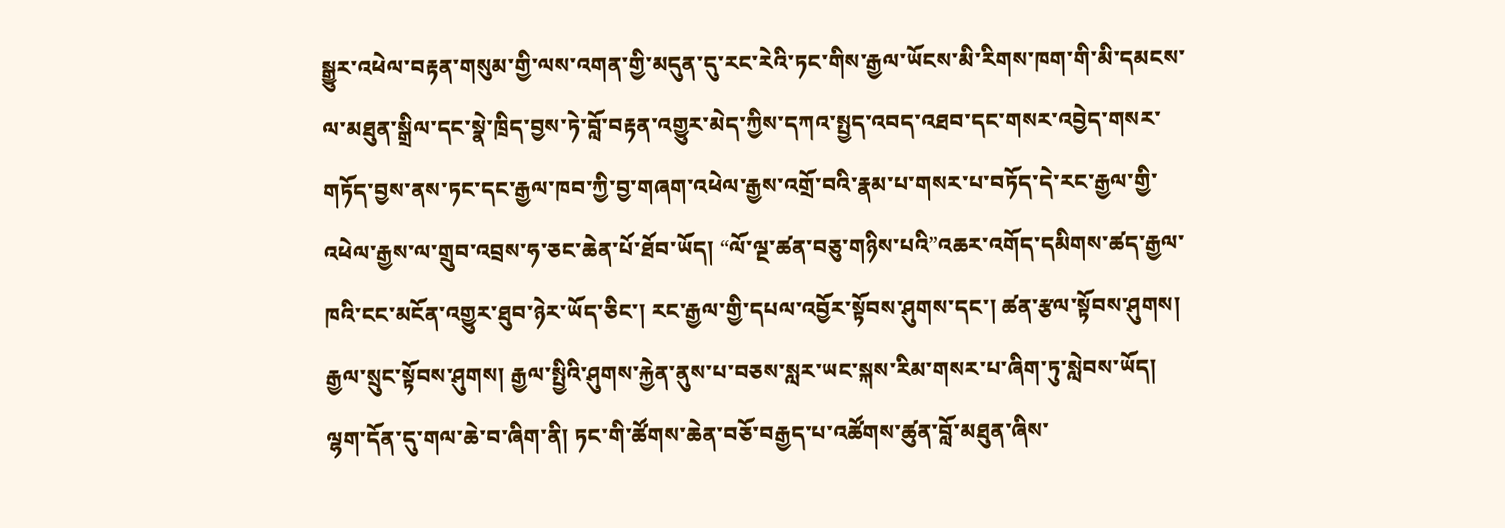སྒྱུར་འཕེལ་བརྟན་གསུམ་གྱི་ལས་འགན་གྱི་མདུན་དུ་རང་རེའི་ཏང་གིས་རྒྱལ་ཡོངས་མི་རིགས་ཁག་གི་མི་དམངས་ལ་མཐུན་སྒྲིལ་དང་སྣེ་ཁྲིད་བྱས་ཏེ་བློ་བརྟན་འགྱུར་མེད་ཀྱིས་དཀའ་སྤྱད་འབད་འཐབ་དང་གསར་འབྱེད་གསར་གཏོད་བྱས་ནས་ཏང་དང་རྒྱལ་ཁབ་ཀྱི་བྱ་གཞག་འཕེལ་རྒྱས་འགྲོ་བའི་རྣམ་པ་གསར་པ་བཏོད་དེ་རང་རྒྱལ་གྱི་འཕེལ་རྒྱས་ལ་གྲུབ་འབྲས་ཧ་ཅང་ཆེན་པོ་ཐོབ་ཡོད། “ལོ་ལྔ་ཚན་བཅུ་གཉིས་པའི”འཆར་འགོད་དམིགས་ཚད་རྒྱལ་ཁའི་ངང་མངོན་འགྱུར་ཐུབ་ཉེར་ཡོད་ཅིང་། རང་རྒྱལ་གྱི་དཔལ་འབྱོར་སྟོབས་ཤུགས་དང་། ཚན་རྩལ་སྟོབས་ཤུགས། རྒྱལ་སྲུང་སྟོབས་ཤུགས། རྒྱལ་སྤྱིའི་ཤུགས་རྐྱེན་ནུས་པ་བཅས་སླར་ཡང་སྐས་རིམ་གསར་པ་ཞིག་ཏུ་སླེབས་ཡོད། ལྷག་དོན་དུ་གལ་ཆེ་བ་ཞིག་ནི། ཏང་གི་ཚོགས་ཆེན་བཅོ་བརྒྱད་པ་འཚོགས་ཚུན་བློ་མཐུན་ཞིས་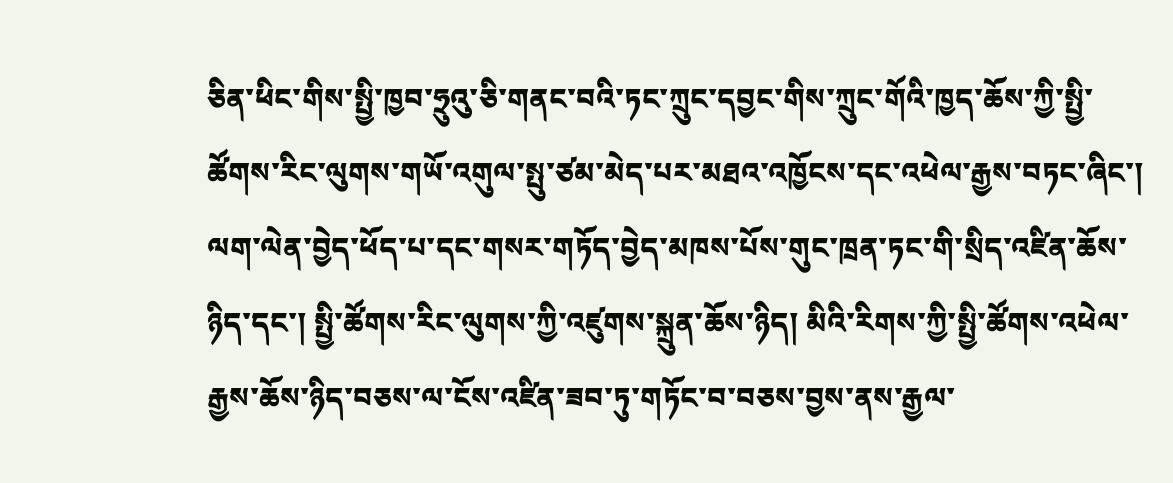ཅིན་ཕིང་གིས་སྤྱི་ཁྱབ་ཧྲུའུ་ཅི་གནང་བའི་ཏང་ཀྲུང་དབྱང་གིས་ཀྲུང་གོའི་ཁྱད་ཆོས་ཀྱི་སྤྱི་ཚོགས་རིང་ལུགས་གཡོ་འགུལ་སྤུ་ཙམ་མེད་པར་མཐའ་འཁྱོངས་དང་འཕེལ་རྒྱས་བཏང་ཞིང་། ལག་ལེན་བྱེད་ཕོད་པ་དང་གསར་གཏོད་བྱེད་མཁས་པོས་གུང་ཁྲན་ཏང་གི་སྲིད་འཛིན་ཆོས་ཉིད་དང་། སྤྱི་ཚོགས་རིང་ལུགས་ཀྱི་འཛུགས་སྐྲུན་ཆོས་ཉིད། མིའི་རིགས་ཀྱི་སྤྱི་ཚོགས་འཕེལ་རྒྱས་ཆོས་ཉིད་བཅས་ལ་ངོས་འཛིན་ཟབ་ཏུ་གཏོང་བ་བཅས་བྱས་ནས་རྒྱལ་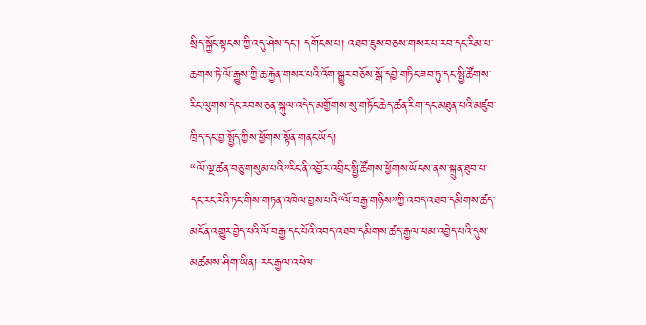སྲིད་སྐྱོང་སྟངས་ཀྱི་འདུ་ཤེས་དང་། དགོངས་པ། འཐབ་ཇུས་བཅས་གསར་པ་རབ་དང་རིམ་པ་ཆགས་ཏེ་ལོ་རྒྱུས་ཀྱི་ཆ་རྐྱེན་གསར་པའི་འོག་སྒྱུར་བཅོས་སྒོ་དབྱེ་གཏིང་ཟབ་ཏུ་དང་སྤྱི་ཚོགས་རིང་ལུགས་དེང་རབས་ཅན་སྐུལ་འདེད་མགྱོགས་སུ་གཏོང་ཆེད་ཚན་རིག་དང་མཐུན་པའི་མཛུབ་ཁྲིད་དང་བྱ་སྤྱོད་ཀྱིས་ཕྱོགས་སྟོན་གནང་ཡོད།
“ལོ་ལྔ་ཚན་བཅུ་གསུམ་པའི”རིང་ནི་འབྱོར་འབྲིང་སྤྱི་ཚོགས་ཕྱོགས་ཡོངས་ནས་སྐྲུན་ཐུབ་པ་དང་རང་རེའི་ཏང་གིས་གཏན་འཁེལ་བྱས་པའི“ལོ་བརྒྱ་གཉིས”ཀྱི་འབད་འཐབ་དམིགས་ཚད་མངོན་འགྱུར་བྱེད་པའི་ལོ་བརྒྱ་དང་པོའི་འབད་འཐབ་དམིགས་ཚད་རྒྱལ་ཕམ་འབྱེད་པའི་དུས་མཚམས་ཤིག་ཡིན། རང་རྒྱལ་འཕེལ་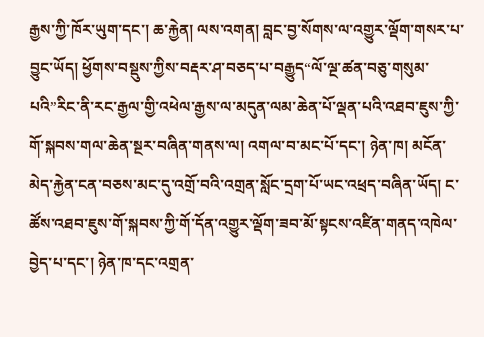རྒྱས་ཀྱི་ཁོར་ཡུག་དང་། ཆ་རྐྱེན། ལས་འགན། བླང་བྱ་སོགས་ལ་འགྱུར་ལྡོག་གསར་པ་བྱུང་ཡོད། ཕྱོགས་བསྡུས་ཀྱིས་བརྡར་ཤ་བཅད་པ་བརྒྱུད“ལོ་ལྔ་ཚན་བཅུ་གསུམ་པའི”རིང་ནི་རང་རྒྱལ་གྱི་འཕེལ་རྒྱས་ལ་མདུན་ལམ་ཆེན་པོ་ལྡན་པའི་འཐབ་ཇུས་ཀྱི་གོ་སྐབས་གལ་ཆེན་སྔར་བཞིན་གནས་ལ། འགལ་བ་མང་པོ་དང་། ཉེན་ཁ། མངོན་མེད་རྐྱེན་ངན་བཅས་མང་དུ་འགྲོ་བའི་འགྲན་སློང་དྲག་པོ་ཡང་འཕྲད་བཞིན་ཡོད། ང་ཚོས་འཐབ་ཇུས་གོ་སྐབས་ཀྱི་གོ་དོན་འགྱུར་ལྡོག་ཟབ་མོ་སྟངས་འཛིན་གནད་འཁེལ་བྱེད་པ་དང་། ཉེན་ཁ་དང་འགྲན་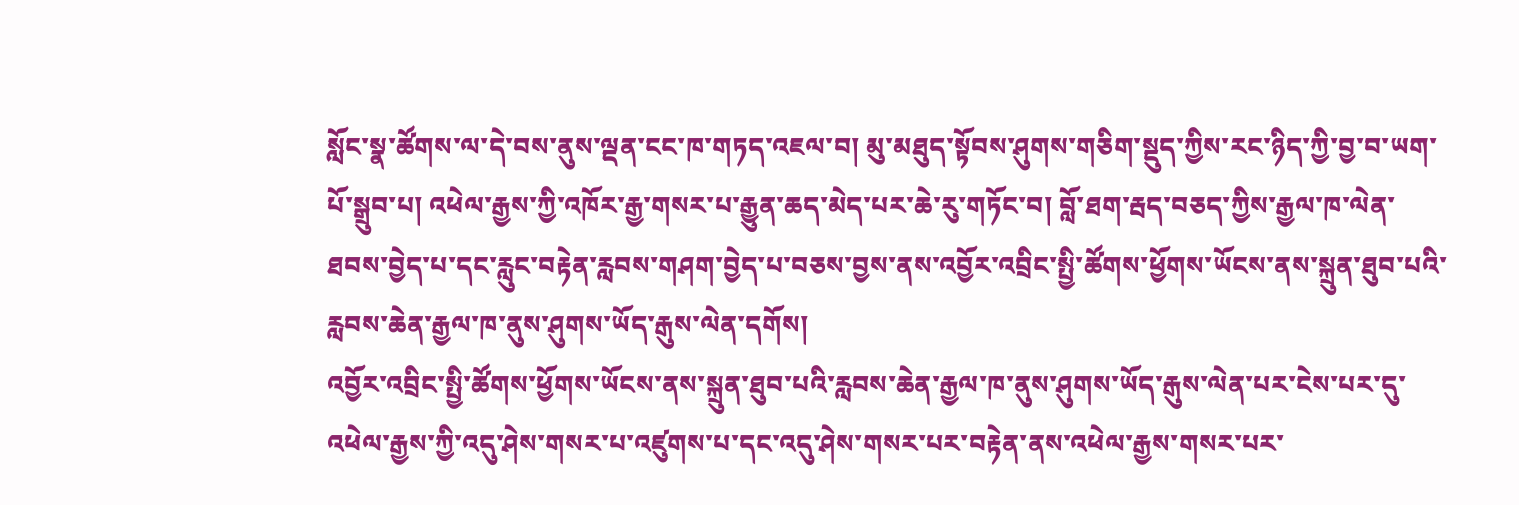སློང་སྣ་ཚོགས་ལ་དེ་བས་ནུས་ལྡན་ངང་ཁ་གཏད་འཇལ་བ། མུ་མཐུད་སྟོབས་ཤུགས་གཅིག་སྡུད་ཀྱིས་རང་ཉིད་ཀྱི་བྱ་བ་ཡག་པོ་སྒྲུབ་པ། འཕེལ་རྒྱས་ཀྱི་འཁོར་རྒྱ་གསར་པ་རྒྱུན་ཆད་མེད་པར་ཆེ་རུ་གཏོང་བ། བློ་ཐག་རྦད་བཅད་ཀྱིས་རྒྱལ་ཁ་ལེན་ཐབས་བྱེད་པ་དང་རླུང་བརྟེན་རླབས་གཤག་བྱེད་པ་བཅས་བྱས་ནས་འབྱོར་འབྲིང་སྤྱི་ཚོགས་ཕྱོགས་ཡོངས་ནས་སྐྲུན་ཐུབ་པའི་རླབས་ཆེན་རྒྱལ་ཁ་ནུས་ཤུགས་ཡོད་རྒུས་ལེན་དགོས།
འབྱོར་འབྲིང་སྤྱི་ཚོགས་ཕྱོགས་ཡོངས་ནས་སྐྲུན་ཐུབ་པའི་རླབས་ཆེན་རྒྱལ་ཁ་ནུས་ཤུགས་ཡོད་རྒུས་ལེན་པར་ངེས་པར་དུ་འཕེལ་རྒྱས་ཀྱི་འདུ་ཤེས་གསར་པ་འཛུགས་པ་དང་འདུ་ཤེས་གསར་པར་བརྟེན་ནས་འཕེལ་རྒྱས་གསར་པར་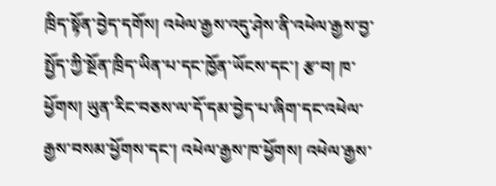ཁྲིད་སྟོན་བྱེད་དགོས། འཕེལ་རྒྱས་འདུ་ཤེས་ནི་འཕེལ་རྒྱས་བྱ་སྤྱོད་ཀྱི་སྔོན་ཁྲིད་ཡིན་པ་དང་ཁྱོན་ཡོངས་དང་། རྩ་བ། ཁ་ཕྱོགས། ཡུན་རིང་བཅས་ལ་དོ་དམ་བྱེད་པ་ཞིག་དང་འཕེལ་རྒྱས་བསམ་ཕྱོགས་དང་། འཕེལ་རྒྱས་ཁ་ཕྱོགས། འཕེལ་རྒྱས་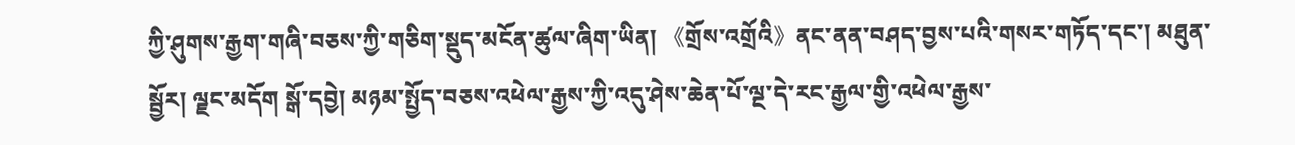ཀྱི་ཤུགས་རྒྱག་གཞི་བཅས་ཀྱི་གཅིག་སྡུད་མངོན་ཚུལ་ཞིག་ཡིན། 《གྲོས་འགྲོའི》ནང་ནན་བཤད་བྱས་པའི་གསར་གཏོད་དང་། མཐུན་སྦྱོར། ལྗང་མདོག སྒོ་དབྱེ། མཉམ་སྤྱོད་བཅས་འཕེལ་རྒྱས་ཀྱི་འདུ་ཤེས་ཆེན་པོ་ལྔ་དེ་རང་རྒྱལ་གྱི་འཕེལ་རྒྱས་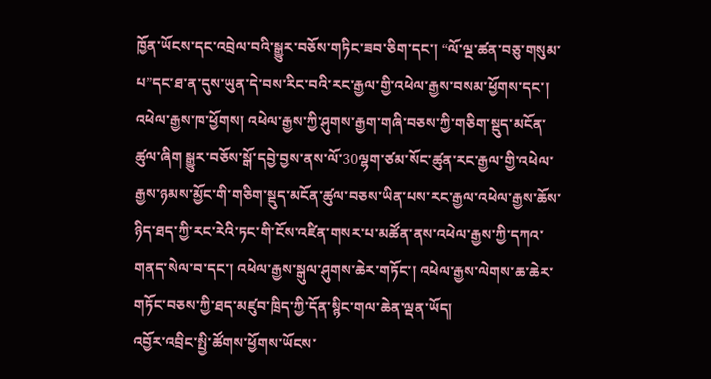ཁྱོན་ཡོངས་དང་འབྲེལ་བའི་སྒྱུར་བཅོས་གཏིང་ཟབ་ཅིག་དང་། “ལོ་ལྔ་ཚན་བཅུ་གསུམ་པ”དང་ཐ་ན་དུས་ཡུན་དེ་བས་རིང་བའི་རང་རྒྱལ་གྱི་འཕེལ་རྒྱས་བསམ་ཕྱོགས་དང་། འཕེལ་རྒྱས་ཁ་ཕྱོགས། འཕེལ་རྒྱས་ཀྱི་ཤུགས་རྒྱག་གཞི་བཅས་ཀྱི་གཅིག་སྡུད་མངོན་ཚུལ་ཞིག སྒྱུར་བཅོས་སྒོ་དབྱེ་བྱས་ནས་ལོ་30ལྷག་ཙམ་སོང་ཚུན་རང་རྒྱལ་གྱི་འཕེལ་རྒྱས་ཉམས་མྱོང་གི་གཅིག་སྡུད་མངོན་ཚུལ་བཅས་ཡིན་པས་རང་རྒྱལ་འཕེལ་རྒྱས་ཆོས་ཉིད་ཐད་ཀྱི་རང་རེའི་ཏང་གི་ངོས་འཛིན་གསར་པ་མཚོན་ནས་འཕེལ་རྒྱས་ཀྱི་དཀའ་གནད་སེལ་བ་དང་། འཕེལ་རྒྱས་སྒུལ་ཤུགས་ཆེར་གཏོང་། འཕེལ་རྒྱས་ལེགས་ཆ་ཆེར་གཏོང་བཅས་ཀྱི་ཐད་མཛུབ་ཁྲིད་ཀྱི་དོན་སྙིང་གལ་ཆེན་ལྡན་ཡོད།
འབྱོར་འབྲིང་སྤྱི་ཚོགས་ཕྱོགས་ཡོངས་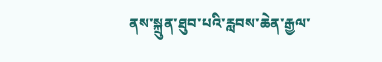ནས་སྐྲུན་ཐུབ་པའི་རླབས་ཆེན་རྒྱལ་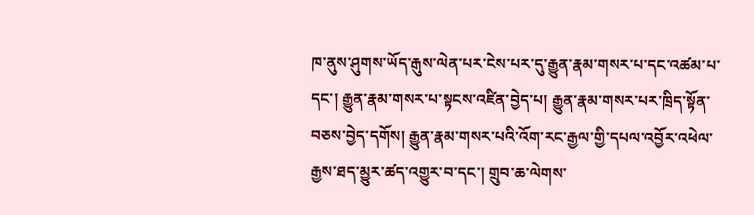ཁ་ནུས་ཤུགས་ཡོད་རྒུས་ལེན་པར་ངེས་པར་དུ་རྒྱུན་རྣམ་གསར་པ་དང་འཚམ་པ་དང་། རྒྱུན་རྣམ་གསར་པ་སྟངས་འཛིན་བྱེད་པ། རྒྱུན་རྣམ་གསར་པར་ཁྲིད་སྟོན་བཅས་བྱེད་དགོས། རྒྱུན་རྣམ་གསར་པའི་འོག་རང་རྒྱལ་གྱི་དཔལ་འབྱོར་འཕེལ་རྒྱས་ཐད་མྱུར་ཚད་འགྱུར་བ་དང་། གྲུབ་ཆ་ལེགས་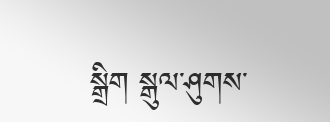སྒྲིག སྒུལ་ཤུགས་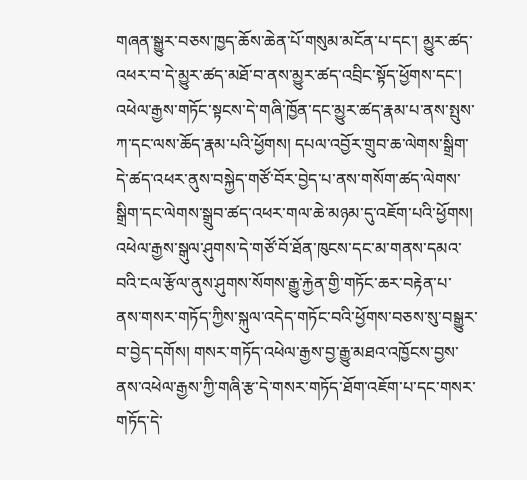གཞན་སྒྱུར་བཅས་ཁྱད་ཆོས་ཆེན་པོ་གསུམ་མངོན་པ་དང་། མྱུར་ཚད་འཕར་བ་དེ་མྱུར་ཚད་མཐོ་བ་ནས་མྱུར་ཚད་འབྲིང་སྟོད་ཕྱོགས་དང་། འཕེལ་རྒྱས་གཏོང་སྟངས་དེ་གཞི་ཁྱོན་དང་མྱུར་ཚད་རྣམ་པ་ནས་སྤུས་ཀ་དང་ལས་ཆོད་རྣམ་པའི་ཕྱོགས། དཔལ་འབྱོར་གྲུབ་ཆ་ལེགས་སྒྲིག་དེ་ཚད་འཕར་ནུས་བསྐྱེད་གཙོ་བོར་བྱེད་པ་ནས་གསོག་ཚད་ལེགས་སྒྲིག་དང་ལེགས་སྒྲུབ་ཚད་འཕར་གལ་ཆེ་མཉམ་དུ་འཇོག་པའི་ཕྱོགས། འཕེལ་རྒྱས་སྒུལ་ཤུགས་དེ་གཙོ་བོ་ཐོན་ཁུངས་དང་མ་གནས་དམའ་བའི་ངལ་རྩོལ་ནུས་ཤུགས་སོགས་རྒྱུ་རྐྱེན་གྱི་གཏོང་ཆར་བརྟེན་པ་ནས་གསར་གཏོད་ཀྱིས་སྐུལ་འདེད་གཏོང་བའི་ཕྱོགས་བཅས་སུ་བསྒྱུར་བ་བྱེད་དགོས། གསར་གཏོད་འཕེལ་རྒྱས་བྱ་རྒྱུ་མཐའ་འཁྱོངས་བྱས་ནས་འཕེལ་རྒྱས་ཀྱི་གཞི་རྩ་དེ་གསར་གཏོད་ཐོག་འཇོག་པ་དང་གསར་གཏོད་དེ་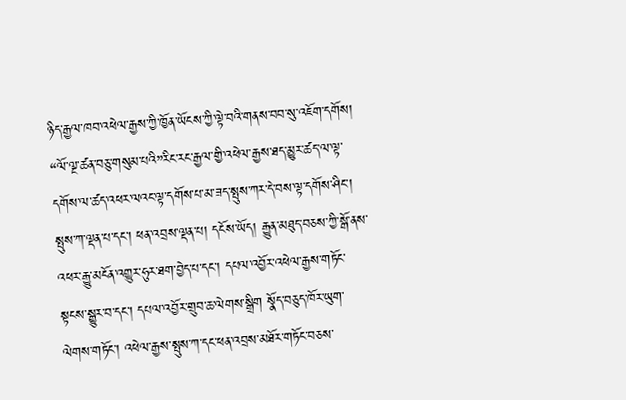ཉིད་རྒྱལ་ཁབ་འཕེལ་རྒྱས་ཀྱི་ཁྱོན་ཡོངས་ཀྱི་ལྟེ་བའི་གནས་བབ་སུ་འཇོག་དགོས། “ལོ་ལྔ་ཚན་བཅུ་གསུམ་པའི”རིང་རང་རྒྱལ་གྱི་འཕེལ་རྒྱས་ཐད་མྱུར་ཚད་ལ་ལྟ་དགོས་ལ་ཚད་འཕར་ལའང་ལྟ་དགོས་པ་མ་ཟད་སྤུས་ཀར་དེ་བས་ལྟ་དགོས་ཤིང་། སྤུས་ཀ་ལྡན་པ་དང་། ཕན་འབྲས་ལྡན་པ། དངོས་ཡོད། རྒྱུན་མཐུད་བཅས་ཀྱི་སྒོ་ནས་འཕར་རྒྱུ་མངོན་འགྱུར་ཧུར་ཐག་བྱེད་པ་དང་། དཔལ་འབྱོར་འཕེལ་རྒྱས་གཏོང་སྟངས་སྒྱུར་བ་དང་། དཔལ་འབྱོར་གྲུབ་ཆ་ལེགས་སྒྲིག སྣོད་བཅུད་ཁོར་ཡུག་ལེགས་གཏོང་། འཕེལ་རྒྱས་སྤུས་ཀ་དང་ཕན་འབྲས་མཐོར་གཏོང་བཅས་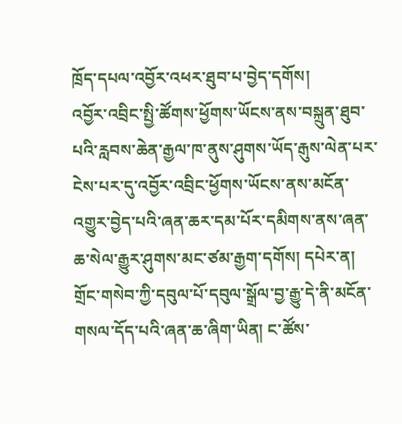ཁྲོད་དཔལ་འབྱོར་འཕར་ཐུབ་པ་བྱེད་དགོས།
འབྱོར་འབྲིང་སྤྱི་ཚོགས་ཕྱོགས་ཡོངས་ནས་བསྐྲུན་ཐུབ་པའི་རླབས་ཆེན་རྒྱལ་ཁ་ནུས་ཤུགས་ཡོད་རྒུས་ལེན་པར་ངེས་པར་དུ་འབྱོར་འབྲིང་ཕྱོགས་ཡོངས་ནས་མངོན་འགྱུར་བྱེད་པའི་ཞན་ཆར་དམ་པོར་དམིགས་ནས་ཞན་ཆ་སེལ་རྒྱུར་ཤུགས་མང་ཙམ་རྒྱག་དགོས། དཔེར་ན། གྲོང་གསེབ་ཀྱི་དབུལ་པོ་དབུལ་སྒྲོལ་བྱ་རྒྱུ་དེ་ནི་མངོན་གསལ་དོད་པའི་ཞན་ཆ་ཞིག་ཡིན། ང་ཚོས་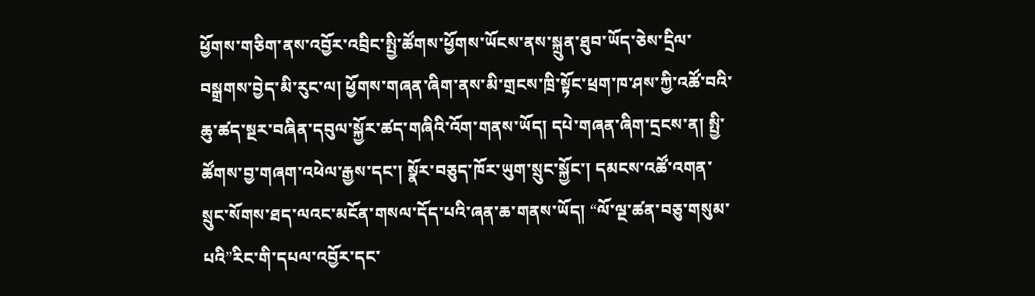ཕྱོགས་གཅིག་ནས་འབྱོར་འབྲིང་སྤྱི་ཚོགས་ཕྱོགས་ཡོངས་ནས་སྐྲུན་ཐུབ་ཡོད་ཅེས་དྲིལ་བསྒྲགས་བྱེད་མི་རུང་ལ། ཕྱོགས་གཞན་ཞིག་ནས་མི་གྲངས་ཁྲི་སྟོང་ཕྲག་ཁ་ཤས་ཀྱི་འཚོ་བའི་ཆུ་ཚད་སྔར་བཞིན་དབུལ་སྐྱོར་ཚད་གཞིའི་འོག་གནས་ཡོད། དཔེ་གཞན་ཞིག་དྲངས་ན། སྤྱི་ཚོགས་བྱ་གཞག་འཕེལ་རྒྱས་དང་། སྣོར་བཅུད་ཁོར་ཡུག་སྲུང་སྐྱོང་། དམངས་འཚོ་འགན་སྲུང་སོགས་ཐད་ལའང་མངོན་གསལ་དོད་པའི་ཞན་ཆ་གནས་ཡོད། “ལོ་ལྔ་ཚན་བཅུ་གསུམ་པའི”རིང་གི་དཔལ་འབྱོར་དང་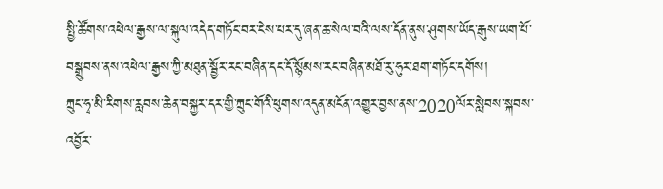སྤྱི་ཚོགས་འཕེལ་རྒྱས་ལ་སྐུལ་འདེད་གཏོང་བར་ངེས་པར་དུ་ཞན་ཆ་སེལ་བའི་ལས་དོན་ནུས་ཤུགས་ཡོད་རྒུས་ཡག་པོ་བསྒྲུབས་ནས་འཕེལ་རྒྱས་ཀྱི་མཐུན་སྦྱོར་རང་བཞིན་དང་དོ་སྙོམས་རང་བཞིན་མཐོ་རུ་ཧུར་ཐག་གཏོང་དགོས།
ཀྲུང་ཧྭ་མི་རིགས་རླབས་ཆེན་བསྐྱར་དར་གྱི་ཀྲུང་གོའི་ཕུགས་འདུན་མངོན་འགྱུར་བྱས་ནས་2020ལོར་སླེབས་སྐབས་འབྱོར་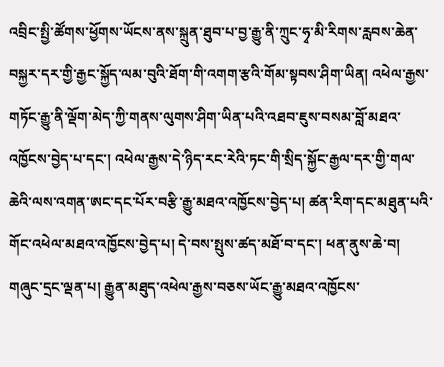འབྲིང་སྤྱི་ཚོགས་ཕྱོགས་ཡོངས་ནས་སྐྲུན་ཐུབ་པ་བྱ་རྒྱུ་ནི་ཀྲུང་ཧྭ་མི་རིགས་རླབས་ཆེན་བསྐྱར་དར་གྱི་རྒྱང་སྐྱོད་ལམ་བུའི་ཐོག་གི་འགག་རྩའི་གོམ་སྟབས་ཤིག་ཡིན། འཕེལ་རྒྱས་གཏོང་རྒྱུ་ནི་ལྡོག་མེད་ཀྱི་གནས་ལུགས་ཤིག་ཡིན་པའི་འཐབ་ཇུས་བསམ་བློ་མཐའ་འཁྱོངས་བྱེད་པ་དང་། འཕེལ་རྒྱས་དེ་ཉིད་རང་རེའི་ཏང་གི་སྲིད་སྐྱོང་རྒྱལ་དར་གྱི་གལ་ཆེའི་ལས་འགན་ཨང་དང་པོར་བརྩི་རྒྱུ་མཐའ་འཁྱོངས་བྱེད་པ། ཚན་རིག་དང་མཐུན་པའི་གོང་འཕེལ་མཐའ་འཁྱོངས་བྱེད་པ། དེ་བས་སྤུས་ཚད་མཐོ་བ་དང་། ཕན་ནུས་ཆེ་བ། གཞུང་དྲང་ལྡན་པ། རྒྱུན་མཐུད་འཕེལ་རྒྱས་བཅས་ཡོང་རྒྱུ་མཐའ་འཁྱོངས་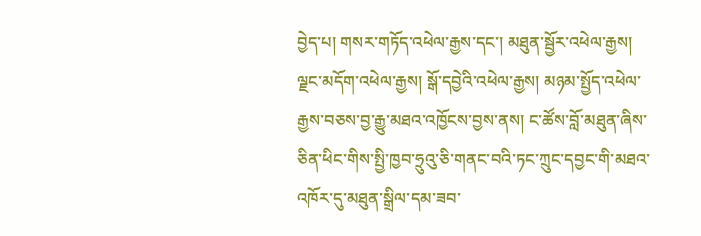བྱེད་པ། གསར་གཏོད་འཕེལ་རྒྱས་དང་། མཐུན་སྦྱོར་འཕེལ་རྒྱས། ལྗང་མདོག་འཕེལ་རྒྱས། སྒོ་དབྱེའི་འཕེལ་རྒྱས། མཉམ་སྤྱོད་འཕེལ་རྒྱས་བཅས་བྱ་རྒྱུ་མཐའ་འཁྱོངས་བྱས་ནས། ང་ཚོས་བློ་མཐུན་ཞིས་ཅིན་ཕིང་གིས་སྤྱི་ཁྱབ་ཧྲུའུ་ཅི་གནང་བའི་ཏང་ཀྲུང་དབྱང་གི་མཐའ་འཁོར་དུ་མཐུན་སྒྲིལ་དམ་ཟབ་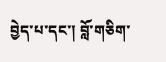བྱེད་པ་དང་། བློ་གཅིག་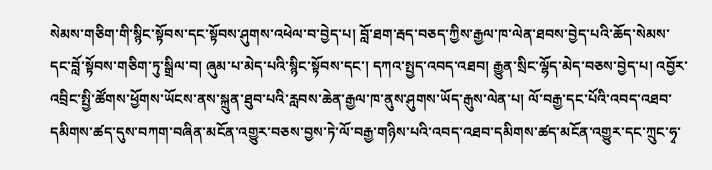སེམས་གཅིག་གི་སྙིང་སྟོབས་དང་སྟོབས་ཤུགས་འཕེལ་བ་བྱེད་པ། བློ་ཐག་རྦད་བཅད་ཀྱིས་རྒྱལ་ཁ་ལེན་ཐབས་བྱེད་པའི་ཆོད་སེམས་དང་བློ་སྟོབས་གཅིག་ཏུ་སྒྲིལ་བ། ཞུམ་པ་མེད་པའི་སྙིང་སྟོབས་དང་། དཀའ་སྤྱད་འབད་འཐབ། རྒྱུན་སྲིང་ལྷོད་མེད་བཅས་བྱེད་པ། འབྱོར་འབྲིང་སྤྱི་ཚོགས་ཕྱོགས་ཡོངས་ནས་སྐྲུན་ཐུབ་པའི་རླབས་ཆེན་རྒྱལ་ཁ་ནུས་ཤུགས་ཡོད་རྒུས་ལེན་པ། ལོ་བརྒྱ་དང་པོའི་འབད་འཐབ་དམིགས་ཚད་དུས་བཀག་བཞིན་མངོན་འགྱུར་བཅས་བྱས་ཏེ་ལོ་བརྒྱ་གཉིས་པའི་འབད་འཐབ་དམིགས་ཚད་མངོན་འགྱུར་དང་ཀྲུང་ཧྭ་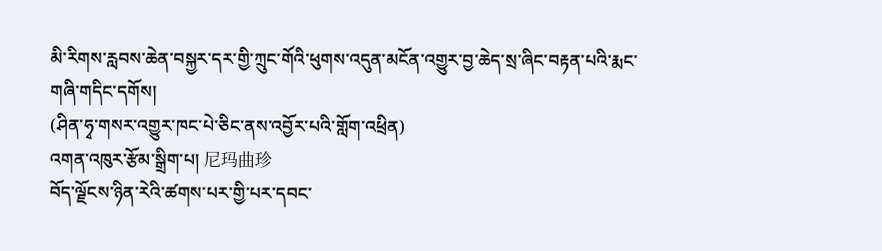མི་རིགས་རླབས་ཆེན་བསྐྱར་དར་གྱི་ཀྲུང་གོའི་ཕུགས་འདུན་མངོན་འགྱུར་བྱ་ཆེད་སྲ་ཞིང་བརྟན་པའི་རྨང་གཞི་གདིང་དགོས།
(ཤིན་ཧྭ་གསར་འགྱུར་ཁང་པེ་ཅིང་ནས་འབྱོར་པའི་གློག་འཕྲིན)
འགན་འཁུར་རྩོམ་སྒྲིག་པ། 尼玛曲珍
བོད་ལྗོངས་ཉིན་རེའི་ཚགས་པར་གྱི་པར་དབང་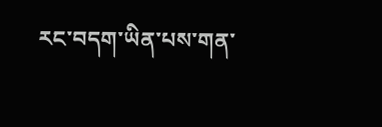རང་བདག་ཡིན་པས་གན་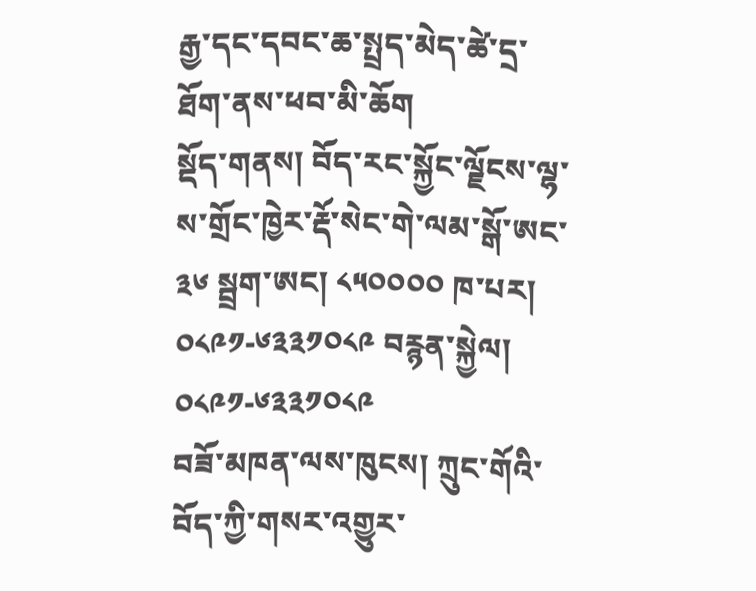རྒྱ་དང་དབང་ཆ་སྤྲད་མེད་ཚེ་དྲ་ཐོག་ནས་ཕབ་མི་ཆོག
སྡོད་གནས། བོད་རང་སྐྱོང་ལྗོངས་ལྷ་ས་གྲོང་ཁྱེར་རྡོ་སེང་གེ་ལམ་སྒོ་ཨང་༣༦ སྦྲག་ཨང། ༨༥༠༠༠༠ ཁ་པར། ༠༨༩༡-༦༣༣༡༠༨༩ བརྙན་སྐྱེལ། ༠༨༩༡-༦༣༣༡༠༨༩
བཟོ་མཁན་ལས་ཁུངས། ཀྲུང་གོའི་བོད་ཀྱི་གསར་འགྱུར་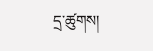དྲ་ཚུགས།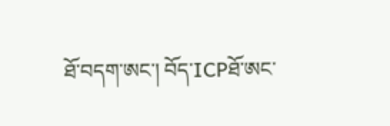ཐོ་བདག་ཨང་། བོད་ICPཐོ་ཨང་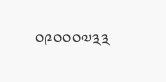༠༩༠༠༠༧༣༣